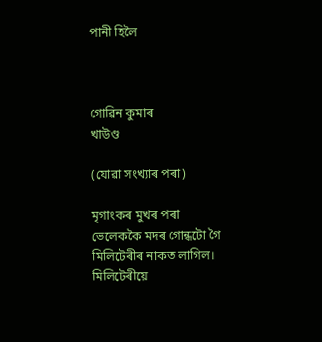পানী হিলৈ



গোৱিন কুমাৰ
খাউণ্ড

(যোৱা সংখ্যাৰ পৰা)

মৃগাংকৰ মুখৰ পৰা
ভেলেককৈ মদৰ গোন্ধটো গৈ মিলিটেৰীৰ নাকত লাগিল। মিলিটেৰীয়ে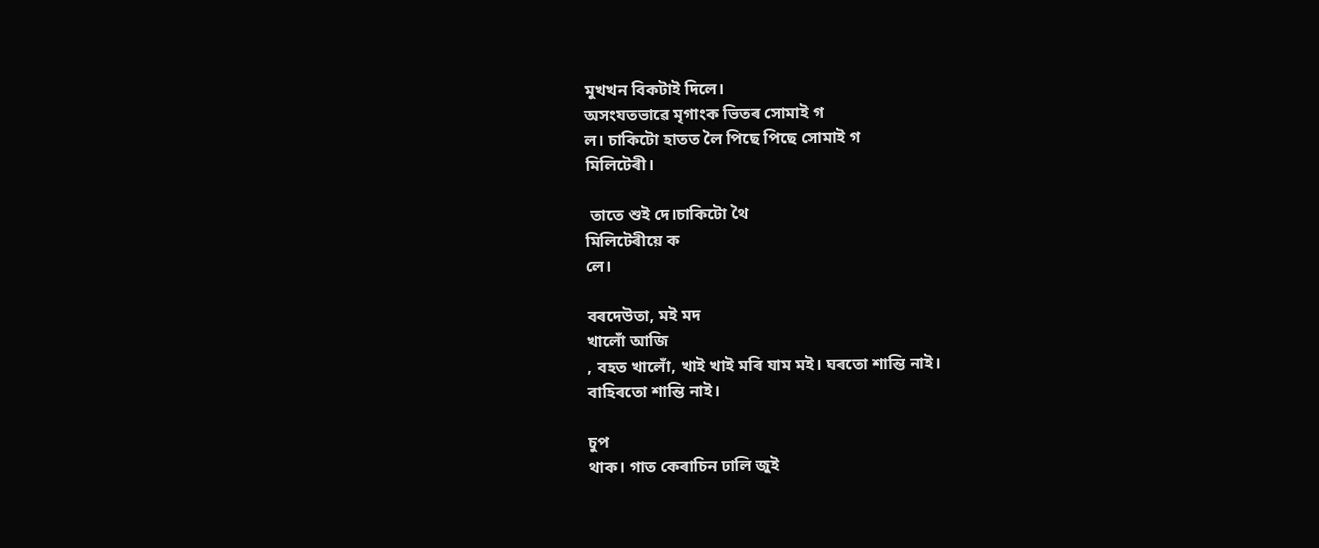মুখখন বিকটাই দিলে।
অসংযতভাৱে মৃগাংক ভিতৰ সোমাই গ
ল। চাকিটো হাতত লৈ পিছে পিছে সোমাই গ
মিলিটেৰী।

 তাতে শুই দে।চাকিটো থৈ
মিলিটেৰীয়ে ক
লে।

বৰদেউতা, মই মদ
খালোঁ আজি
, বহত খালোঁ, খাই খাই মৰি যাম মই। ঘৰতো শান্তি নাই।
বাহিৰতো শান্তি নাই।

চুপ
থাক। গাত কেৰাচিন ঢালি জুই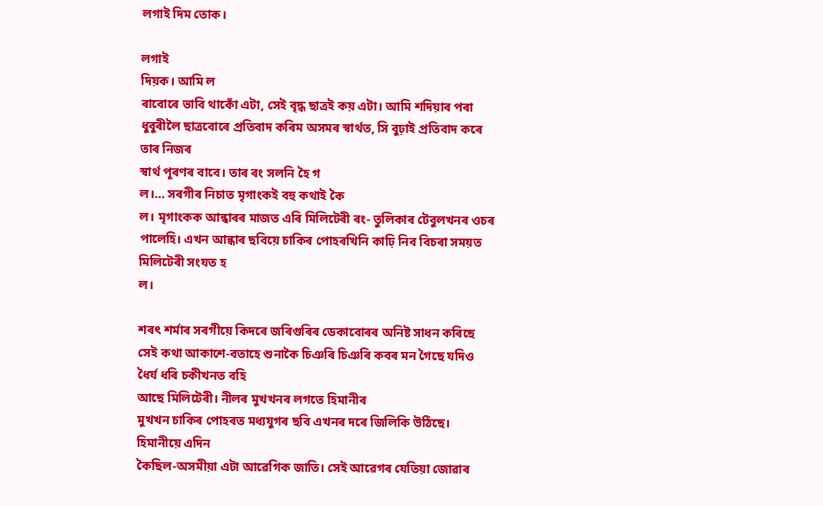লগাই দিম তোক।

লগাই
দিয়ক। আমি ল
ৰাবোৰে ভাবি থাকোঁ এটা, সেই বৃদ্ধ ছাত্ৰই কয় এটা। আমি শদিয়াৰ পৰা
ধুবুৰীলৈ ছাত্ৰবোৰে প্ৰতিবাদ কৰিম অসমৰ স্বাৰ্থত, সি বুঢ়াই প্ৰতিবাদ কৰে তাৰ নিজৰ
স্বাৰ্থ পূৰণৰ বাবে। তাৰ ৰং সলনি হৈ গ
ল।… সৰগীৰ নিচাত মৃগাংকই বহু কথাই কৈ
ল। মৃগাংকক আন্ধাৰৰ মাজত এৰি মিলিটেৰী ৰং- তুলিকাৰ টেবুলখনৰ ওচৰ
পালেহি। এখন আন্ধাৰ ছবিয়ে চাকিৰ পোহৰখিনি কাঢ়ি নিব বিচৰা সময়ত মিলিটেৰী সংযত হ
ল।

শৰৎ শৰ্মাৰ সৰগীয়ে কিদৰে জৰিগুৰিৰ ডেকাবোৰৰ অনিষ্ট সাধন কৰিছে সেই কথা আকাশে-বতাহে শুনাকৈ চিঞৰি চিঞৰি কবৰ মন গৈছে যদিও ধৈৰ্য ধৰি চকীখনত বহি
আছে মিলিটেৰী। নীলৰ মুখখনৰ লগতে হিমানীৰ
মুখখন চাকিৰ পোহৰত মধ্যযুগৰ ছবি এখনৰ দৰে জিলিকি উঠিছে। হিমানীয়ে এদিন
কৈছিল-অসমীয়া এটা আৱেগিক জাতি। সেই আৱেগৰ যেতিয়া জোৱাৰ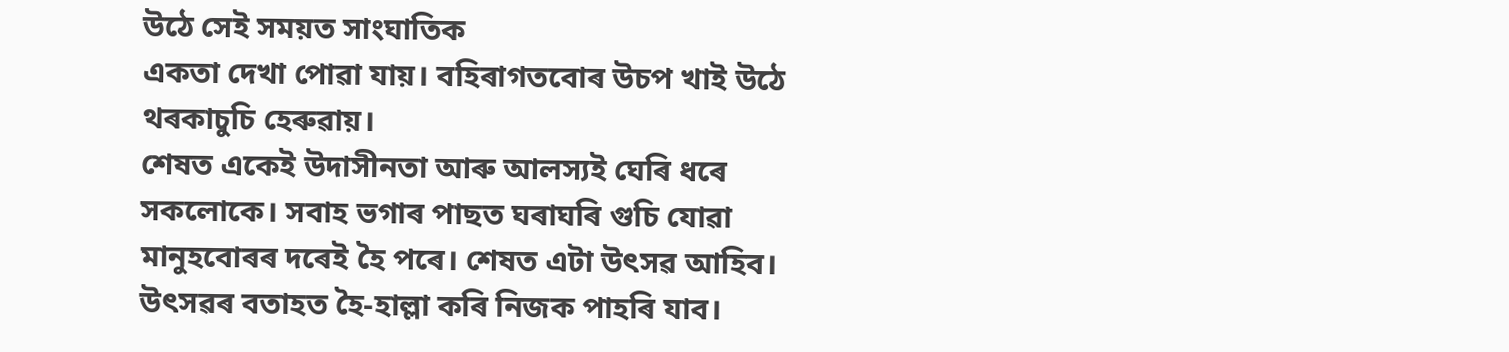উঠে সেই সময়ত সাংঘাতিক
একতা দেখা পোৱা যায়। বহিৰাগতবোৰ উচপ খাই উঠে
থৰকাচুচি হেৰুৱায়।
শেষত একেই উদাসীনতা আৰু আলস্যই ঘেৰি ধৰে সকলোকে। সবাহ ভগাৰ পাছত ঘৰাঘৰি গুচি যোৱা
মানুহবোৰৰ দৰেই হৈ পৰে। শেষত এটা উৎসৱ আহিব।
উৎসৱৰ বতাহত হৈ-হাল্লা কৰি নিজক পাহৰি যাব।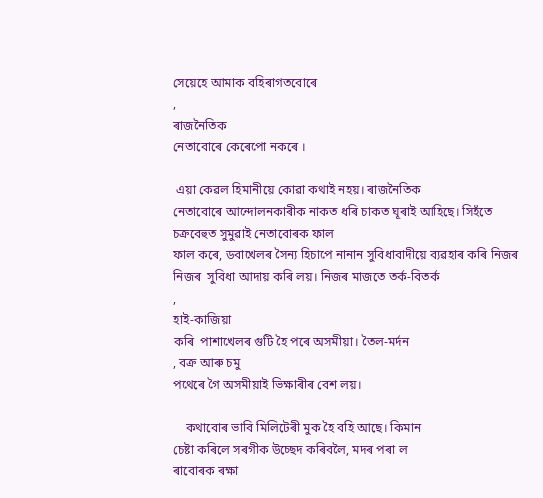সেয়েহে আমাক বহিৰাগতবোৰে
,
ৰাজনৈতিক
নেতাবোৰে কেৰেপো নকৰে ।

 এয়া কেৱল হিমানীয়ে কোৱা কথাই নহয়। ৰাজনৈতিক
নেতাবোৰে আন্দোলনকাৰীক নাকত ধৰি চাকত ঘূৰাই আহিছে। সিহঁতে চক্ৰবেহুত সুমুৱাই নেতাবোৰক ফাল
ফাল কৰে, ডবাখেলৰ সৈন্য হিচাপে নানান সুবিধাবাদীয়ে ব্যৱহাৰ কৰি নিজৰ নিজৰ  সুবিধা আদায় কৰি লয়। নিজৰ মাজতে তৰ্ক-বিতৰ্ক
,
হাই-কাজিয়া
কৰি  পাশাখেলৰ গুটি হৈ পৰে অসমীয়া। তৈল-মৰ্দন
, বক্ৰ আৰু চমু
পথেৰে গৈ অসমীয়াই ভিক্ষাৰীৰ বেশ লয়।

    কথাবোৰ ভাবি মিলিটেৰী মুক হৈ বহি আছে। কিমান
চেষ্টা কৰিলে সৰগীক উচ্ছেদ কৰিবলৈ, মদৰ পৰা ল
ৰাবোৰক ৰক্ষা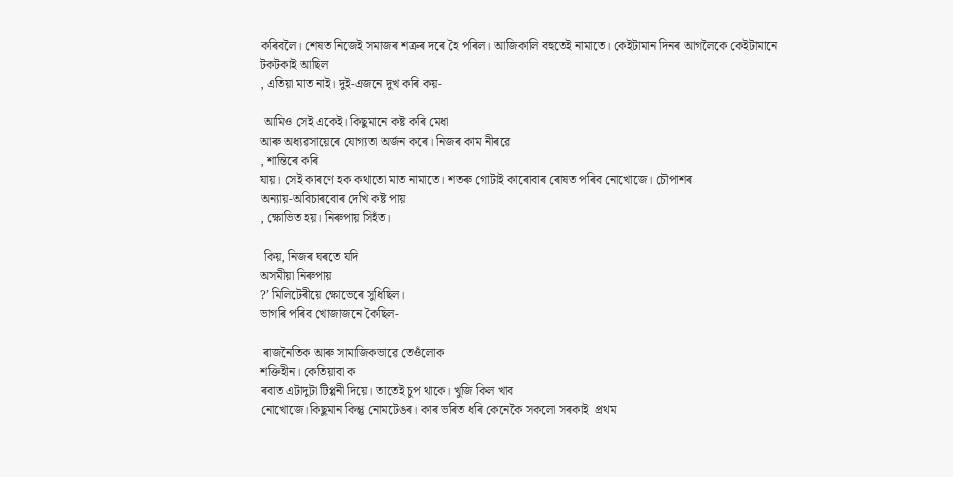কৰিবলৈ। শেষত নিজেই সমাজৰ শত্ৰুৰ দৰে হৈ পৰিল। আজিকালি বহুতেই নামাতে। কেইটামান দিনৰ আগলৈকে কেইটামানে টকটকাই আছিল
, এতিয়া মাত নাই। দুই-এজনে দুখ কৰি কয়-

 আমিও সেই একেই। কিছুমানে কষ্ট কৰি মেধা
আৰু অধ্যৱসায়েৰে যোগ্যতা অৰ্জন কৰে। নিজৰ কাম নীৰৱে
, শান্তিৰে কৰি
যায়। সেই কাৰণে হক কথাতো মাত নামাতে। শতৰু গোটাই কাৰোবাৰ ৰোষত পৰিব নোখোজে। চৌপাশৰ
অন্যায়-অবিচাৰবোৰ দেখি কষ্ট পায়
, ক্ষোভিত হয়। নিৰুপায় সিহঁত।

 কিয়, নিজৰ ঘৰতে যদি
অসমীয়া নিৰুপায়
?’ মিলিটেৰীয়ে ক্ষোভেৰে সুধিছিল।
ভাগৰি পৰিব খোজাজনে কৈছিল-

 ৰাজনৈতিক আৰু সামাজিকভাৱে তেওঁলোক
শক্তিহীন। কেতিয়াবা ক
ৰবাত এটাদুটা টিপ্পনী দিয়ে। তাতেই চুপ থাকে। খুজি কিল খাব
নোখোজে।কিছুমান কিন্তু নোমটেঙৰ। কাৰ ভৰিত ধৰি কেনেকৈ সকলো সৰকাই  প্ৰথম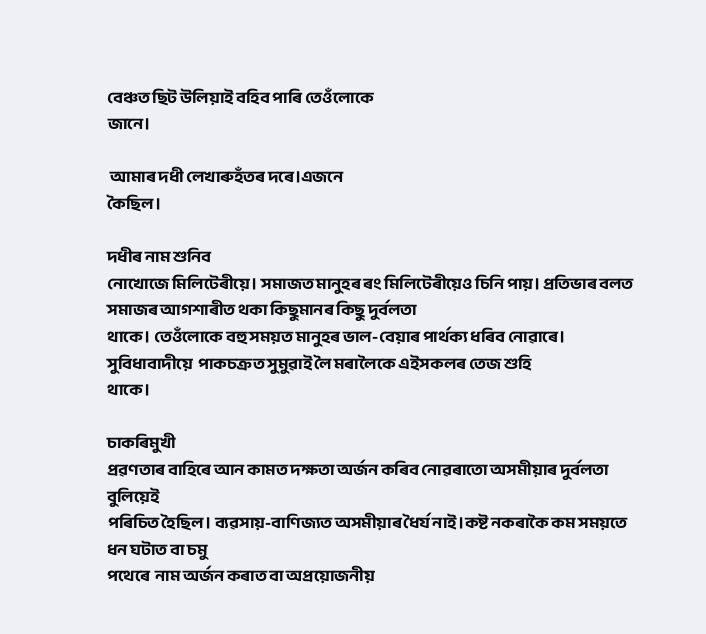বেঞ্চত ছিট উলিয়াই বহিব পাৰি তেওঁলোকে
জানে।

 আমাৰ দধী লেখাৰুহঁতৰ দৰে।এজনে
কৈছিল।

দধীৰ নাম শুনিব
নোখোজে মিলিটেৰীয়ে। সমাজত মানুহৰ ৰং মিলিটেৰীয়েও চিনি পায়। প্ৰতিভাৰ বলত  সমাজৰ আগশাৰীত থকা কিছুমানৰ কিছু দুৰ্বলতা
থাকে। তেওঁলোকে বহু সময়ত মানুহৰ ভাল-বেয়াৰ পাৰ্থক্য ধৰিব নোৱাৰে। সুবিধাবাদীয়ে  পাকচক্ৰত সুমুৱাই লৈ মৰালৈকে এইসকলৰ তেজ শুহি
থাকে।

চাকৰিমুখী
প্ৰৱণতাৰ বাহিৰে আন কামত দক্ষতা অৰ্জন কৰিব নোৱৰাতো অসমীয়াৰ দুৰ্বলতা বুলিয়েই
পৰিচিত হৈছিল। ব্যৱসায়-বাণিজ্যত অসমীয়াৰ ধৈৰ্য নাই।কষ্ট নকৰাকৈ কম সময়তে ধন ঘটাত বা চমু
পথেৰে  নাম অৰ্জন কৰাত বা অপ্ৰয়োজনীয়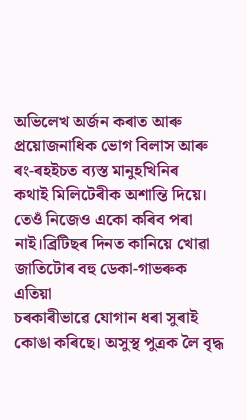অভিলেখ অৰ্জন কৰাত আৰু প্ৰয়োজনাধিক ভোগ বিলাস আৰু ৰং-ৰহইচত ব্যস্ত মানুহখিনিৰ
কথাই মিলিটেৰীক অশান্তি দিয়ে। তেওঁ নিজেও একো কৰিব পৰা নাই।ব্ৰিটিছৰ দিনত কানিয়ে খোৱা জাতিটোৰ বহু ডেকা-গাভৰুক এতিয়া
চৰকাৰীভাৱে যোগান ধৰা সুৰাই কোঙা কৰিছে। অসুস্থ পুত্ৰক লৈ বৃদ্ধ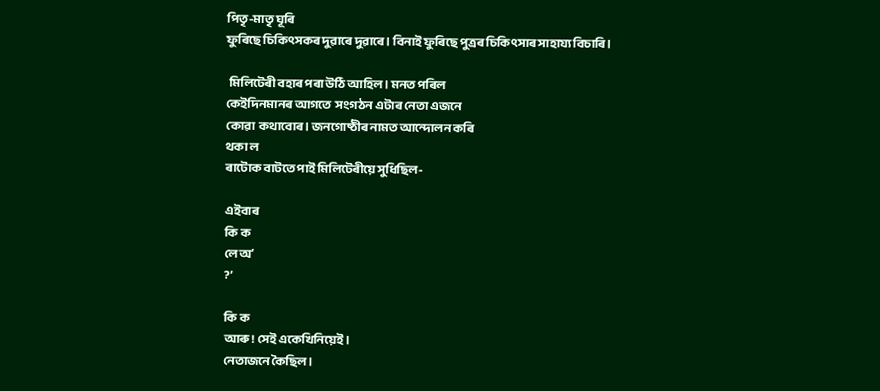পিতৃ-মাতৃ ঘূৰি
ফুৰিছে চিকিৎসকৰ দুৱাৰে দুৱাৰে। বিনাই ফুৰিছে পুত্ৰৰ চিকিৎসাৰ সাহায্য বিচাৰি।

 মিলিটেৰী বহাৰ পৰা উঠি আহিল। মনত পৰিল
কেইদিনমানৰ আগতে  সংগঠন এটাৰ নেতা এজনে
কোৱা  কথাবোৰ। জনগোষ্ঠীৰ নামত আন্দোলন কৰি
থকা ল
ৰাটোক বাটতে পাই মিলিটেৰীয়ে সুধিছিল-

এইবাৰ
কি ক
লে অʼ
?’

কি ক
আৰু! সেই একেখিনিয়েই।
নেতাজনে কৈছিল।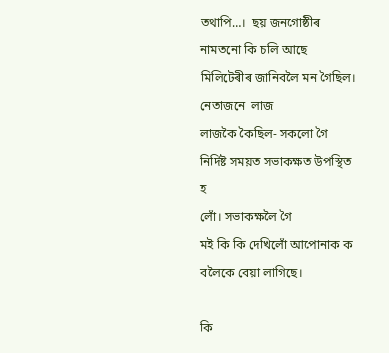তথাপি…।  ছয় জনগোষ্ঠীৰ নামতনো কি চলি আছে
মিলিটেৰীৰ জানিবলৈ মন গৈছিল। নেতাজনে  লাজ
লাজকৈ কৈছিল- সকলো গৈ নিৰ্দিষ্ট সময়ত সভাকক্ষত উপস্থিত হ
লোঁ। সভাকক্ষলৈ গৈ
মই কি কি দেখিলোঁ আপোনাক ক
বলৈকে বেয়া লাগিছে।

কি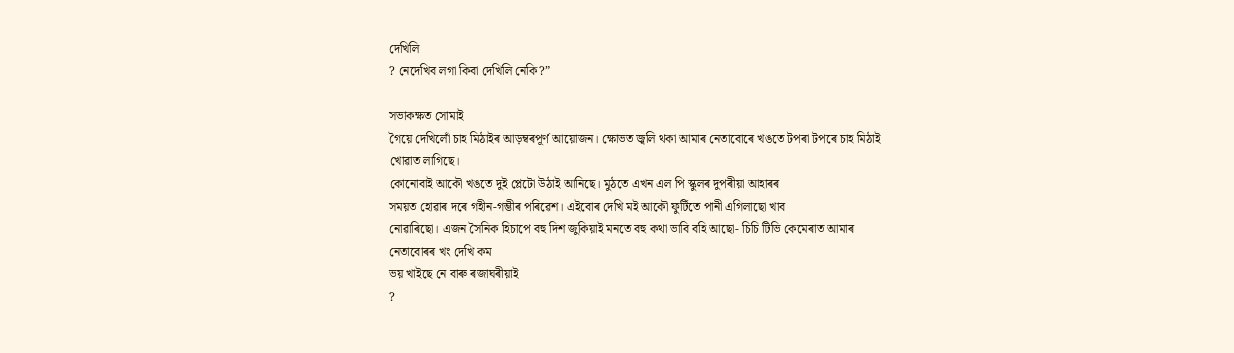দেখিলি
? নেদেখিব লগা কিবা দেখিলি নেকি?”

সভাকক্ষত সোমাই
গৈয়ে দেখিলোঁ চাহ মিঠাইৰ আড়ম্বৰপূৰ্ণ আয়োজন। ক্ষোভত জ্বলি থকা আমাৰ নেতাবোৰে খঙতে টপৰা টপৰে চাহ মিঠাই খোৱাত লাগিছে।
কোনোবাই আকৌ খঙতে দুই প্লেটো উঠাই আনিছে। মুঠতে এখন এল পি স্কুলৰ দুপৰীয়া আহাৰৰ
সময়ত হোৱাৰ দৰে গহীন-গম্ভীৰ পৰিৱেশ। এইবোৰ দেখি মই আকৌ ফুৰ্টিতে পানী এগিলাছো খাব
নোৱাৰিছো। এজন সৈনিক হিচাপে বহু দিশ জুকিয়াই মনতে বহু কথা ভাবি বহি আছো- চিচি টিভি কেমেৰাত আমাৰ নেতাবোৰৰ খং দেখি কম
ভয় খাইছে নে বাৰু ৰজাঘৰীয়াই
?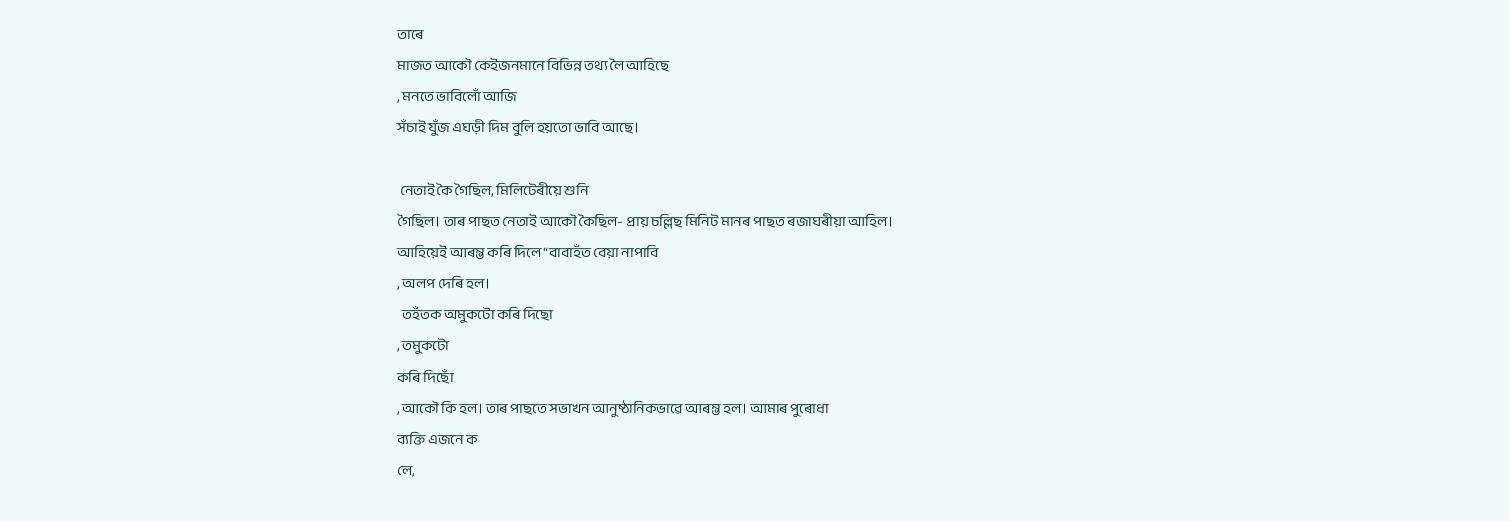তাৰে
মাজত আকৌ কেইজনমানে বিভিন্ন তথ্য লৈ আহিছে
, মনতে ভাবিলোঁ আজি
সঁচাই যুঁজ এঘড়ী দিম বুলি হয়তো ভাবি আছে।

 নেতাই কৈ গৈছিল, মিলিটেৰীয়ে শুনি
গৈছিল। তাৰ পাছত নেতাই আকৌ কৈছিল- প্ৰায় চল্লিছ মিনিট মানৰ পাছত ৰজাঘৰীয়া আহিল।
আহিয়েই আৰম্ভ কৰি দিলে “বাবাহঁত বেয়া নাপাবি
, অলপ দেৰি হল।
  তহঁতক অমুকটো কৰি দিছো
, তমুকটো
কৰি দিছোঁ
, আকৌ কি হল। তাৰ পাছতে সভাখন আনুষ্ঠানিকভাৱে আৰম্ভ হল। আমাৰ পুৰোধা
ব্যক্তি এজনে ক
লে,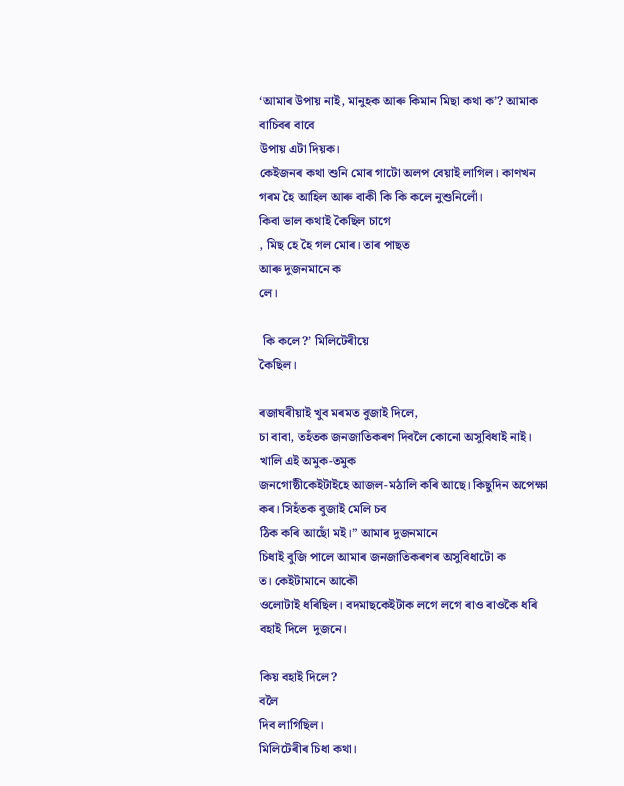‘আমাৰ উপায় নাই, মানুহক আৰু কিমান মিছা কথা কʼ? আমাক বাচিবৰ বাবে
উপায় এটা দিয়ক।
কেইজনৰ কথা শুনি মোৰ গাটো অলপ বেয়াই লাগিল। কাণখন গৰম হৈ আহিল আৰু বাকী কি কি কলে নুশুনিলোঁ।
কিবা ভাল কথাই কৈছিল চাগে
, মিছ হে হৈ গল মোৰ। তাৰ পাছত
আৰু দুজনমানে ক
লে।

 কি কলে?’ মিলিটেৰীয়ে
কৈছিল।

ৰজাঘৰীয়াই খুব মৰমত বুজাই দিলে,
চা বাবা, তহঁতক জনজাতিকৰণ দিবলৈ কোনো অসুবিধাই নাই। খালি এই অমুক-তমুক
জনগোষ্ঠীকেইটাইহে আজল-মঠালি কৰি আছে। কিছুদিন অপেক্ষা কৰ। সিহঁতক বুজাই মেলি চব
ঠিক কৰি আছোঁ মই।” আমাৰ দুজনমানে
চিধাই বুজি পালে আমাৰ জনজাতিকৰণৰ অসুবিধাটো ক
ত। কেইটামানে আকৌ
ওলোটাই ধৰিছিল। বদমাছকেইটাক লগে লগে ৰাও ৰাওকৈ ধৰি বহাই দিলে  দুজনে।

কিয় বহাই দিলে?
বলৈ
দিব লাগিছিল।
মিলিটেৰীৰ চিধা কথা।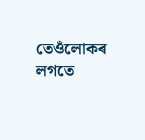তেওঁলোকৰ লগতে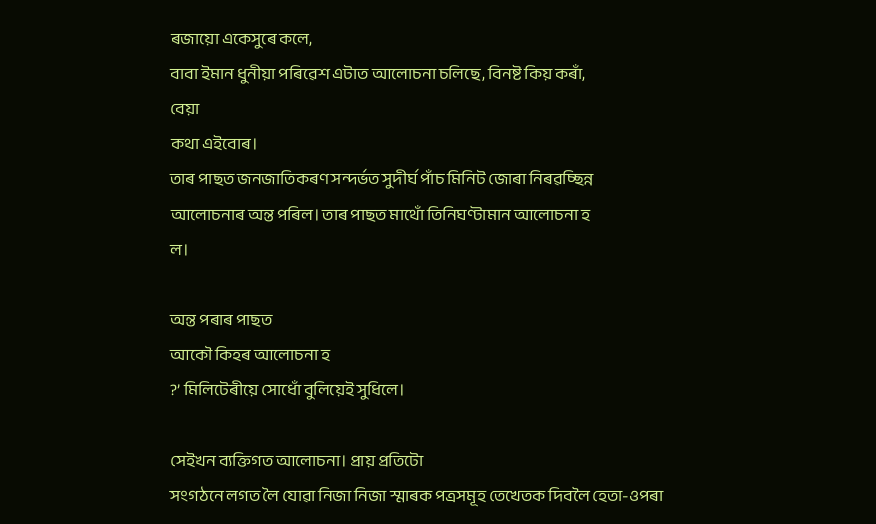ৰজায়ো একেসুৰে কলে,
বাবা ইমান ধুনীয়া পৰিৱেশ এটাত আলোচনা চলিছে, বিনষ্ট কিয় কৰাঁ,
বেয়া
কথা এইবোৰ।
তাৰ পাছত জনজাতিকৰণ সন্দৰ্ভত সুদীৰ্ঘ পাঁচ মিনিট জোৰা নিৰৱচ্ছিন্ন
আলোচনাৰ অন্ত পৰিল। তাৰ পাছত মাথোঁ তিনিঘণ্টামান আলোচনা হ
ল।

অন্ত পৰাৰ পাছত
আকৌ কিহৰ আলোচনা হ
?’ মিলিটেৰীয়ে সোধোঁ বুলিয়েই সুধিলে।

সেইখন ব্যক্তিগত আলোচনা। প্ৰায় প্ৰতিটো
সংগঠনে লগত লৈ যোৱা নিজা নিজা স্মাৰক পত্ৰসমূহ তেখেতক দিবলৈ হেতা-ওপৰা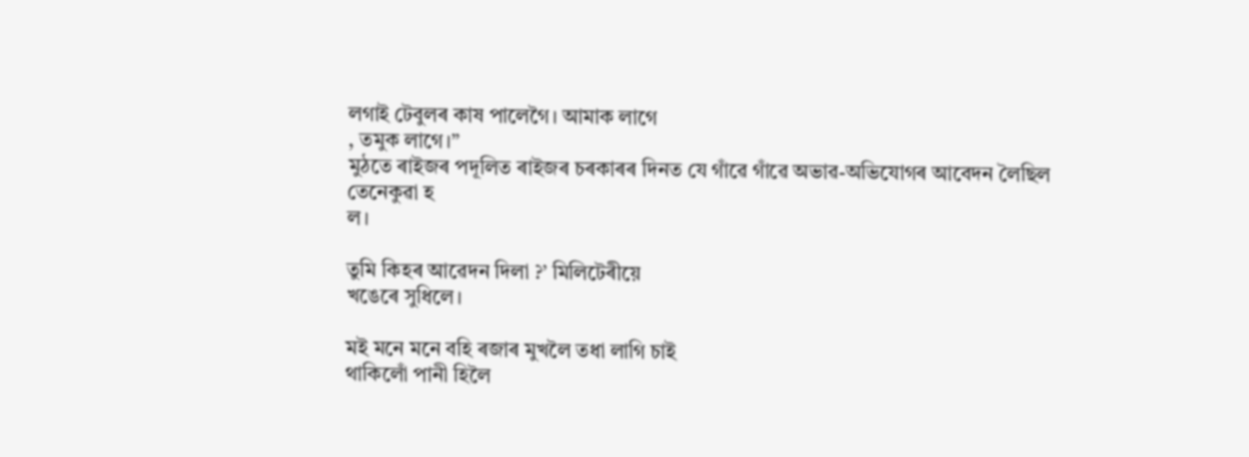লগাই টেবুলৰ কাষ পালেগৈ। আমাক লাগে
, তমুক লাগে।”
মুঠতে ৰাইজৰ পদূলিত ৰাইজৰ চৰকাৰৰ দিনত যে গাঁৱে গাঁৱে অভাৱ-অভিযোগৰ আবেদন লৈছিল
তেনেকুৱা হ
ল।

তুমি কিহৰ আৱেদন দিলা ?’ মিলিটেৰীয়ে
খঙেৰে সুধিলে।

মই মনে মনে বহি ৰজাৰ মুখলৈ তধা লাগি চাই
থাকিলোঁ পানী হিলৈ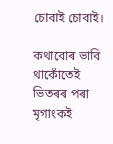চোবাই চোবাই।

কথাবোৰ ভাবি
থাকোঁতেই ভিতৰৰ পৰা মৃগাংকই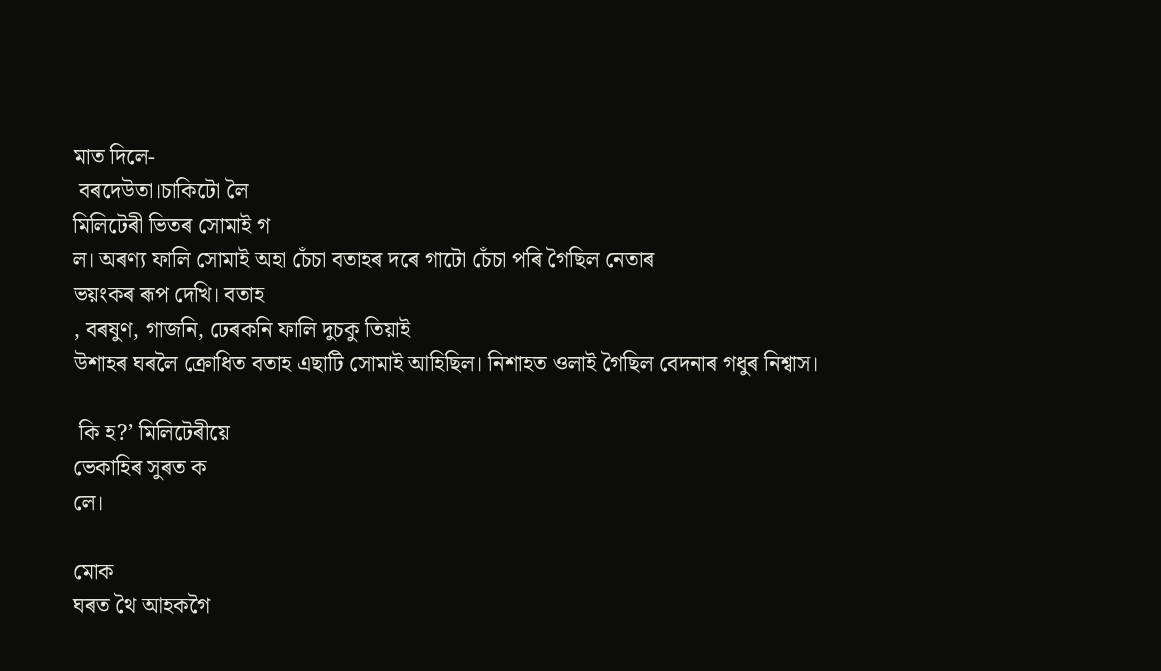মাত দিলে-
 বৰদেউতা।চাকিটো লৈ
মিলিটেৰী ভিতৰ সোমাই গ
ল। অৰণ্য ফালি সোমাই অহা চেঁচা বতাহৰ দৰে গাটো চেঁচা পৰি গৈছিল নেতাৰ
ভয়ংকৰ ৰূপ দেখি। বতাহ
, বৰষুণ, গাজনি, ঢেৰকনি ফালি দুচকু তিয়াই
উশাহৰ ঘৰলৈ ক্ৰোধিত বতাহ এছাটি সোমাই আহিছিল। নিশাহত ওলাই গৈছিল বেদনাৰ গধুৰ নিশ্বাস।

 কি হ?’ মিলিটেৰীয়ে
ভেকাহিৰ সুৰত ক
লে।

মোক
ঘৰত থৈ আহকগৈ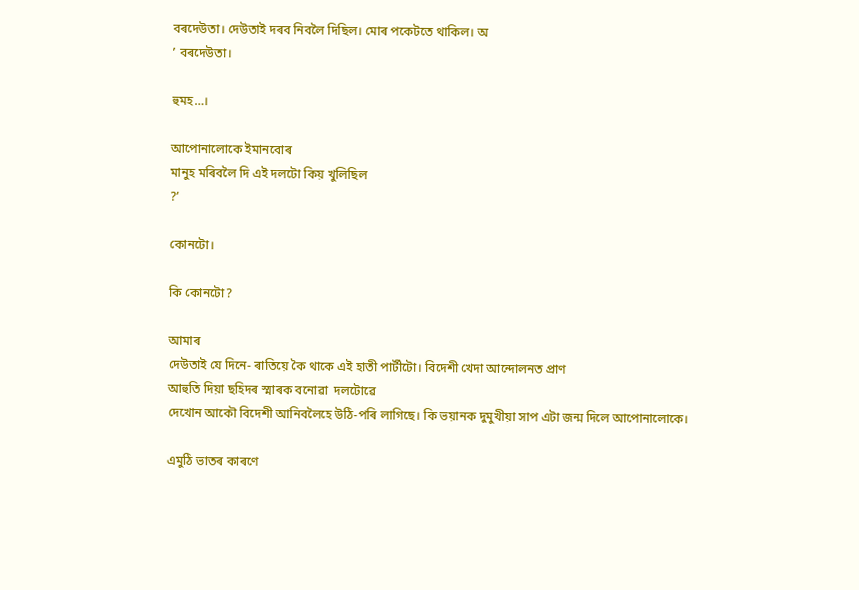বৰদেউতা। দেউতাই দৰব নিবলৈ দিছিল। মোৰ পকেটতে থাকিল। অ
ʼ বৰদেউতা।

হুমহ…।

আপোনালোকে ইমানবোৰ
মানুহ মৰিবলৈ দি এই দলটো কিয় খুলিছিল
?’

কোনটো।

কি কোনটো?

আমাৰ
দেউতাই যে দিনে- ৰাতিয়ে কৈ থাকে এই হাতী পাৰ্টীটো। বিদেশী খেদা আন্দোলনত প্ৰাণ
আহুতি দিয়া ছহিদৰ স্মাৰক বনোৱা  দলটোৱে
দেখোন আকৌ বিদেশী আনিবলৈহে উঠি-পৰি লাগিছে। কি ভয়ানক দুমুখীয়া সাপ এটা জন্ম দিলে আপোনালোকে।

এমুঠি ভাতৰ কাৰণে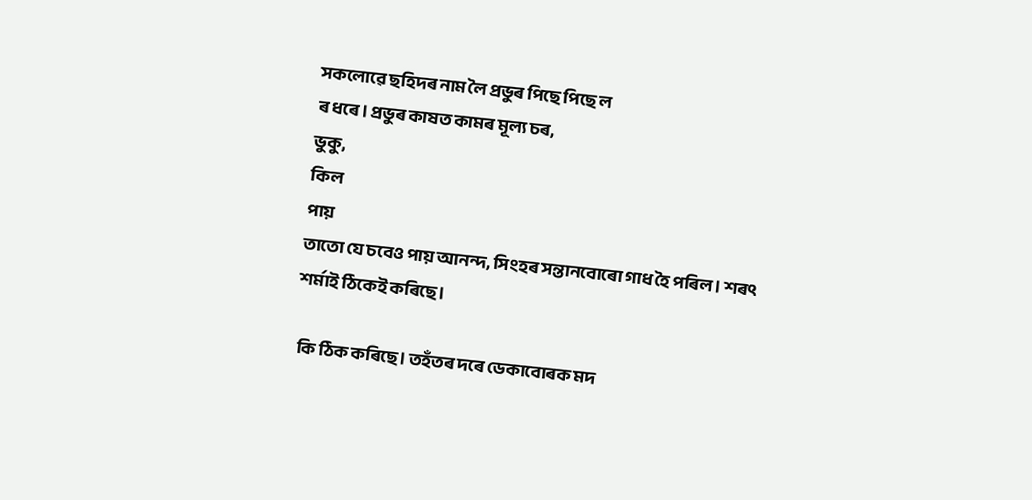সকলোৱে ছহিদৰ নাম লৈ প্ৰভুৰ পিছে পিছে ল
ৰ ধৰে। প্ৰভুৰ কাষত কামৰ মূল্য চৰ,
ভুকু,
কিল
পায়
তাতো যে চবেও পায় আনন্দ, সিংহৰ সন্তানবোৰো গাধ হৈ পৰিল। শৰৎ
শৰ্মাই ঠিকেই কৰিছে।

 কি ঠিক কৰিছে। তহঁতৰ দৰে ডেকাবোৰক মদ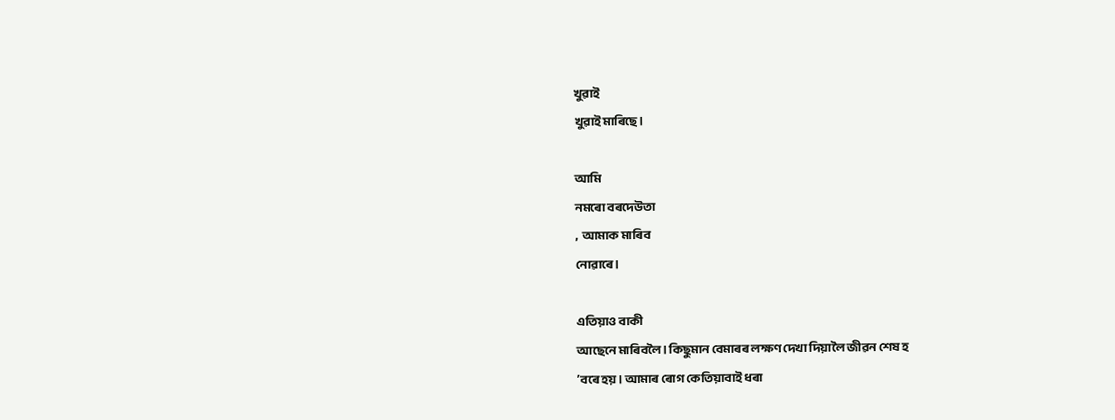খুৱাই
খুৱাই মাৰিছে।

আমি
নমৰো বৰদেউতা
,  আমাক মাৰিব
নোৱাৰে।

এতিয়াও বাকী
আছেনে মাৰিবলৈ। কিছুমান বেমাৰৰ লক্ষণ দেখা দিয়ালৈ জীৱন শেষ হ
ʼবৰে হয়। আমাৰ ৰোগ কেতিয়াবাই ধৰা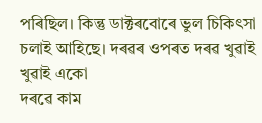পৰিছিল। কিন্তু ডাক্টৰবোৰে ভুল চিকিৎসা চলাই আহিছে। দৰৱৰ ওপৰত দৰৱ খুৱাই খুৱাই একো
দৰৱে কাম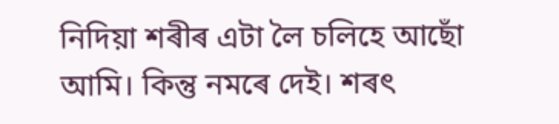নিদিয়া শৰীৰ এটা লৈ চলিহে আছোঁ আমি। কিন্তু নমৰে দেই। শৰৎ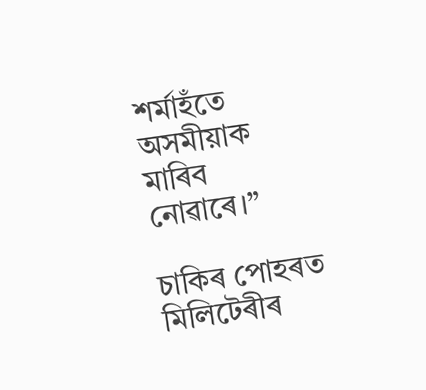শৰ্মাহঁতে
অসমীয়াক মাৰিব নোৱাৰে।”

চাকিৰ পোহৰত
মিলিটেৰীৰ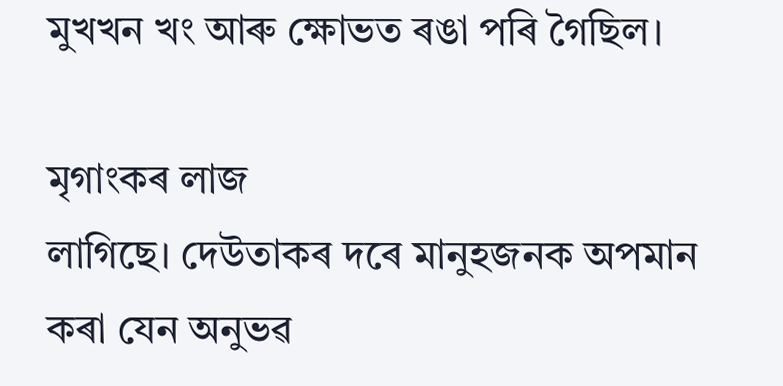মুখখন খং আৰু ক্ষোভত ৰঙা পৰি গৈছিল।

মৃগাংকৰ লাজ
লাগিছে। দেউতাকৰ দৰে মানুহজনক অপমান কৰা যেন অনুভৱ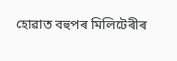হোৱাত বহুপৰ মিলিটেৰীৰ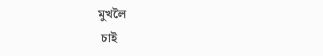মুখলৈ
 চাই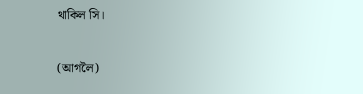থাকিল সি।

(আগলৈ)